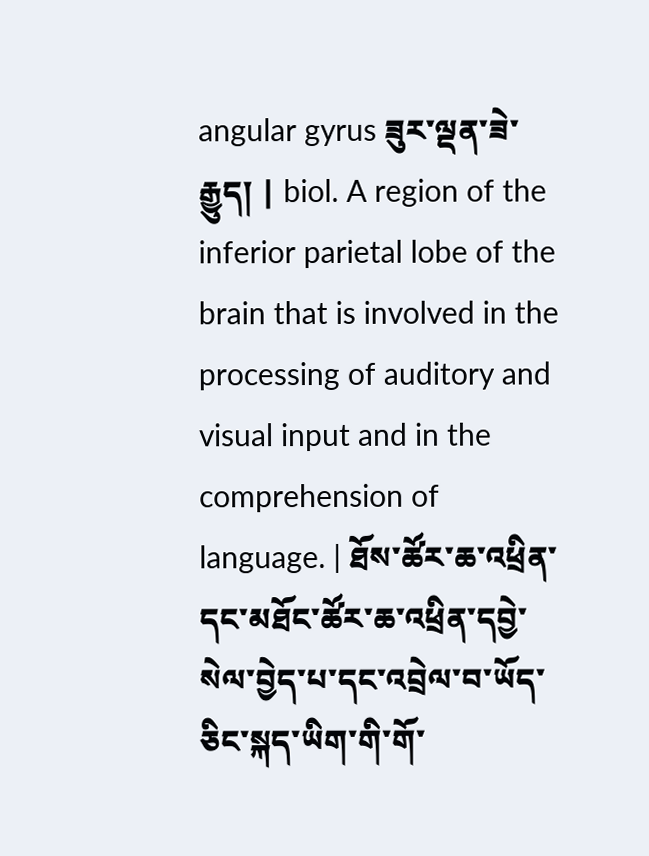angular gyrus ཟུར་ལྡན་ཟེ་རྒྱུད། | biol. A region of the inferior parietal lobe of the brain that is involved in the processing of auditory and visual input and in the comprehension of language. | ཐོས་ཚོར་ཆ་འཕྲིན་དང་མཐོང་ཚོར་ཆ་འཕྲིན་དབྱེ་སེལ་བྱེད་པ་དང་འབྲེལ་བ་ཡོད་ཅིང་སྐད་ཡིག་གི་གོ་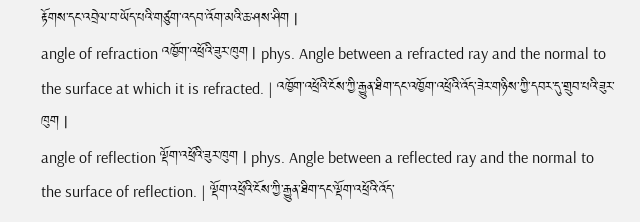རྟོགས་དང་འབྲེལ་བ་ཡོད་པའི་གཙུག་འདབ་འོག་མའི་ཆ་ཤས་ཤིག |
angle of refraction འཁྱོག་འཕྲོའི་ཟུར་ཁུག | phys. Angle between a refracted ray and the normal to the surface at which it is refracted. | འཁྱོག་འཕྲོའི་ངོས་ཀྱི་རྒྱུན་ཐིག་དང་འཁྱོག་འཕྲོའི་འོད་ཟེར་གཉིས་ཀྱི་དབར་དུ་གྲུབ་པའི་ཟུར་ཁུག |
angle of reflection ལྡོག་འཕྲོའི་ཟུར་ཁུག | phys. Angle between a reflected ray and the normal to the surface of reflection. | ལྡོག་འཕྲོའི་ངོས་ཀྱི་རྒྱུན་ཐིག་དང་ལྡོག་འཕྲོའི་འོད་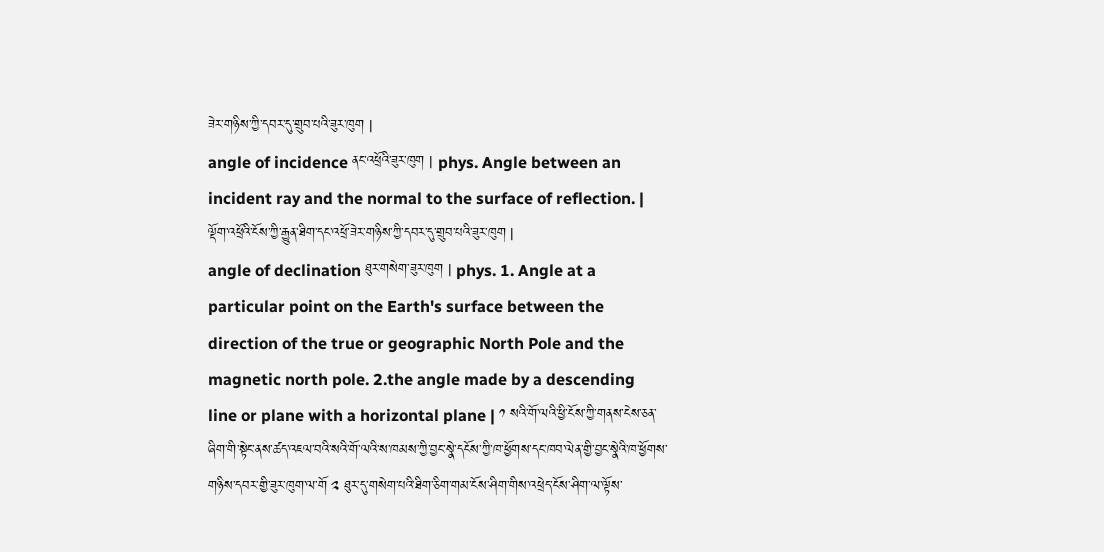ཟེར་གཉིས་ཀྱི་དབར་དུ་གྲུབ་པའི་ཟུར་ཁུག |
angle of incidence ནང་འཕྲོའི་ཟུར་ཁུག | phys. Angle between an incident ray and the normal to the surface of reflection. | ལྡོག་འཕྲོའི་ངོས་ཀྱི་རྒྱུན་ཐིག་དང་འཕྲོ་ཟེར་གཉིས་ཀྱི་དབར་དུ་གྲུབ་པའི་ཟུར་ཁུག |
angle of declination ཐུར་གསེག་ཟུར་ཁུག | phys. 1. Angle at a particular point on the Earth's surface between the direction of the true or geographic North Pole and the magnetic north pole. 2.the angle made by a descending line or plane with a horizontal plane | ༡ སའི་གོ་ལའི་ཕྱི་ངོས་ཀྱི་གནས་ངེས་ཅན་ཞིག་གི་སྟེང་ནས་ཚད་འཇལ་བའི་སའི་གོ་ལའི་ས་ཁམས་ཀྱི་བྱང་སྣེ་དངོས་ཀྱི་ཁ་ཕྱོགས་དང་ཁབ་ལེན་གྱི་བྱང་སྣེའི་ཁ་ཕྱོགས་གཉིས་དབར་གྱི་ཟུར་ཁུག་ལ་གོ ༢ ཐུར་དུ་གསེག་པའི་ཐིག་ཅིག་གམ་ངོས་ཤིག་གིས་འཕྲེད་ངོས་ཤིག་ལ་ལྟོས་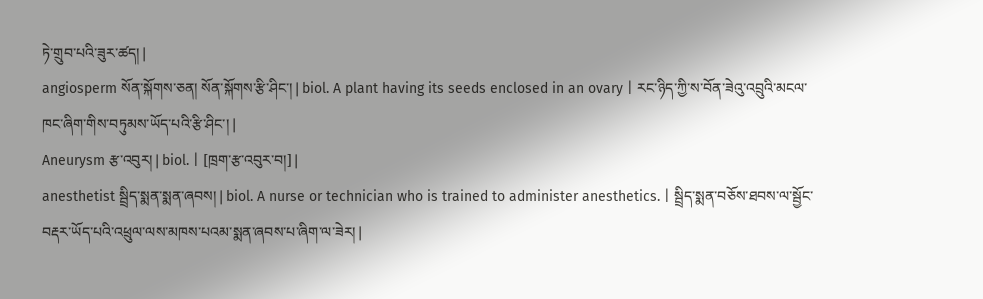ཏེ་གྲུབ་པའི་ཟུར་ཚད། |
angiosperm སོན་སྐོགས་ཅན། སོན་སྐོགས་རྩི་ཤིང་། | biol. A plant having its seeds enclosed in an ovary | རང་ཉིད་ཀྱི་ས་བོན་ཟེའུ་འབྲུའི་མངལ་ཁང་ཞིག་གིས་བཏུམས་ཡོད་པའི་རྩི་ཤིང་། |
Aneurysm རྩ་འབུར། | biol. | [ཁྲག་རྩ་འབུར་བ།] |
anesthetist སྦྲིད་སྨན་སྨན་ཞབས། | biol. A nurse or technician who is trained to administer anesthetics. | སྦྲིད་སྨན་བཅོས་ཐབས་ལ་སྦྱོང་བརྡར་ཡོད་པའི་འཕྲུལ་ལས་མཁས་པའམ་སྨན་ཞབས་པ་ཞིག་ལ་ཟེར། |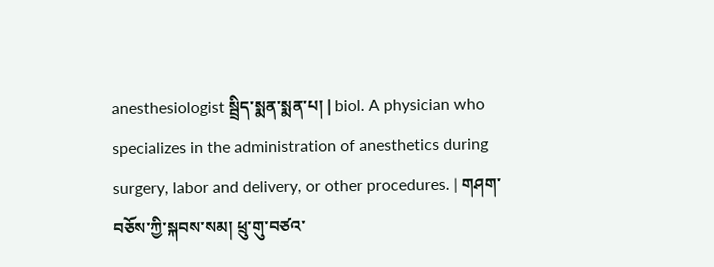anesthesiologist སྦྲིད་སྨན་སྨན་པ། | biol. A physician who specializes in the administration of anesthetics during surgery, labor and delivery, or other procedures. | གཤག་བཅོས་ཀྱི་སྐབས་སམ། ཕྲུ་གུ་བཙའ་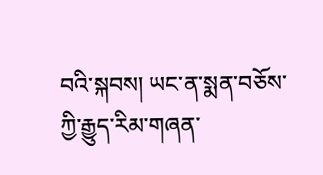བའི་སྐབས། ཡང་ན་སྨན་བཅོས་ཀྱི་རྒྱུད་རིམ་གཞན་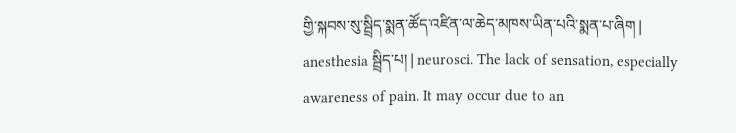གྱི་སྐབས་སུ་སྦྲིད་སྨན་ཚོད་འཛིན་ལ་ཆེད་མཁས་ཡིན་པའི་སྨན་པ་ཞིག |
anesthesia སྦྲིད་པ། | neurosci. The lack of sensation, especially awareness of pain. It may occur due to an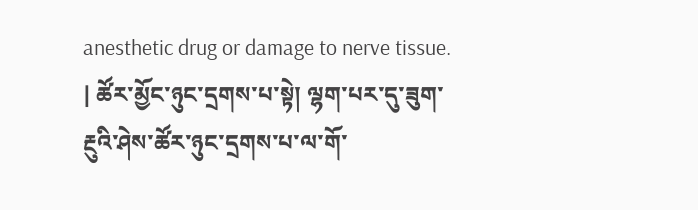anesthetic drug or damage to nerve tissue. | ཚོར་མྱོང་ཉུང་དྲགས་པ་སྟེ། ལྷག་པར་དུ་ཟུག་རྔུའི་ཤེས་ཚོར་ཉུང་དྲགས་པ་ལ་གོ་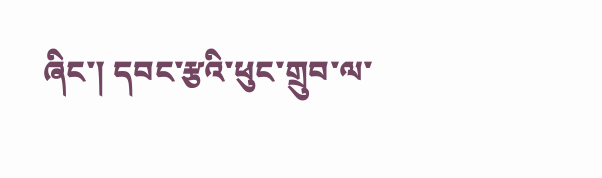ཞིང་། དབང་རྩའི་ཕུང་གྲུབ་ལ་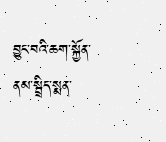བྱུང་བའི་ཆག་སྐྱོན་ནམ་སྦྲིད་སྨན་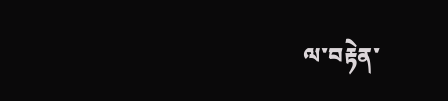ལ་བརྟེན་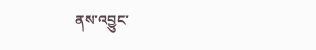ནས་འབྱུང་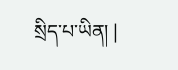སྲིད་པ་ཡིན། |